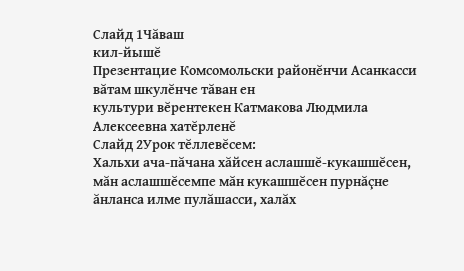Слайд 1Чăваш
кил-йышĕ
Презентацие Комсомольски районĕнчи Асанкасси вăтам шкулĕнче тăван ен
культури вĕрентекен Катмакова Людмила Алексеевна хатĕрленĕ
Слайд 2Урок тĕллевĕсем:
Хальхи ача-пăчана хăйсен аслашшĕ-кукашшĕсен, мăн аслашшĕсемпе мăн кукашшĕсен пурнăçне
ăнланса илме пулăшасси, халăх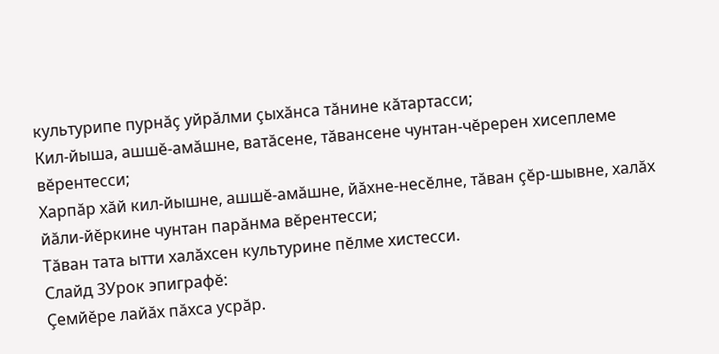культурипе пурнăç уйрăлми çыхăнса тăнине кăтартасси;
Кил-йыша, ашшĕ-амăшне, ватăсене, тăвансене чунтан-чĕререн хисеплеме вĕрентесси;
Харпăр хăй кил-йышне, ашшĕ-амăшне, йăхне-несĕлне, тăван çĕр-шывне, халăх йăли-йĕркине чунтан парăнма вĕрентесси;
Тăван тата ытти халăхсен культурине пĕлме хистесси.
Слайд 3Урок эпиграфĕ:
Çемйĕре лайăх пăхса усрăр.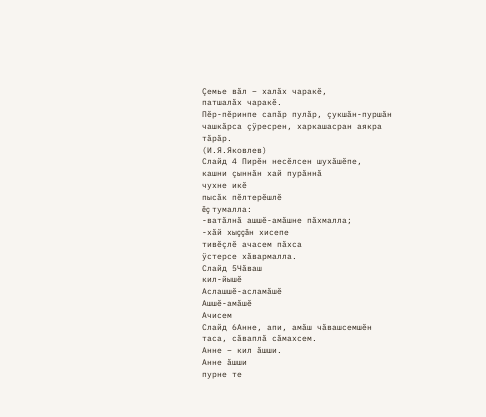Çемье вăл – халăх чаракĕ,
патшалăх чаракĕ.
Пĕр-пĕринпе сапăр пулăр, çукшăн-пуршăн чашкăрса çÿресрен, харкашасран аякра тăрăр.
(И.Я.Яковлев)
Слайд 4 Пирĕн несĕлсен шухăшĕпе,
кашни çыннăн хай пурăннă
чухне икĕ
пысăк пĕлтерĕшлĕ
ĕç тумалла:
-ватăлнă ашшĕ-амăшне пăхмалла;
-хăй хыççăн хисепе
тивĕçлĕ ачасем пăхса
ÿстерсе хăвармалла.
Слайд 5Чăваш
кил-йышĕ
Аслашшĕ-асламăшĕ
Ашшĕ-амăшĕ
Ачисем
Слайд 6Анне, апи, амăш чăвашсемшĕн
таса, сăваплă сăмахсем.
Анне – кил ăшши.
Анне ăшши
пурне те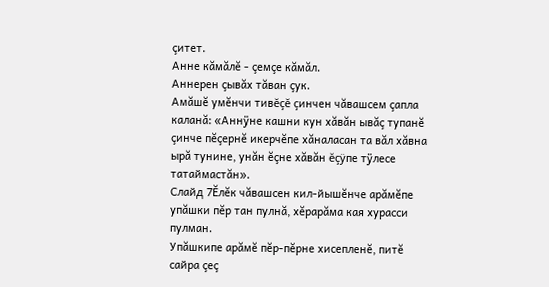çитет.
Анне кăмăлĕ - çемçе кăмăл.
Аннерен çывăх тăван çук.
Амăшĕ умĕнчи тивĕçĕ çинчен чăвашсем çапла каланă: «Аннÿне кашни кун хăвăн ывăç тупанĕ çинче пĕçернĕ икерчĕпе хăналасан та вăл хăвна ырă тунине, унăн ĕçне хăвăн ĕçÿпе тÿлесе татаймастăн».
Слайд 7Ĕлĕк чăвашсен кил-йышĕнче арăмĕпе упăшки пĕр тан пулнă, хĕрарăма кая хурасси
пулман.
Упăшкипе арăмĕ пĕр-пĕрне хисепленĕ, питĕ сайра çеç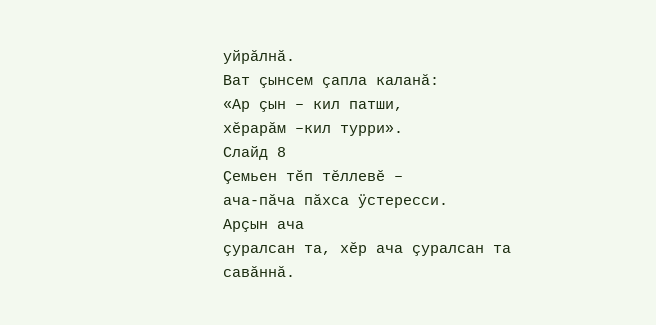уйрăлнă.
Ват çынсем çапла каланă:
«Ар çын – кил патши,
хĕрарăм –кил турри».
Слайд 8
Çемьен тĕп тĕллевĕ –
ача-пăча пăхса ÿстересси.
Арçын ача
çуралсан та, хĕр ача çуралсан та савăннă.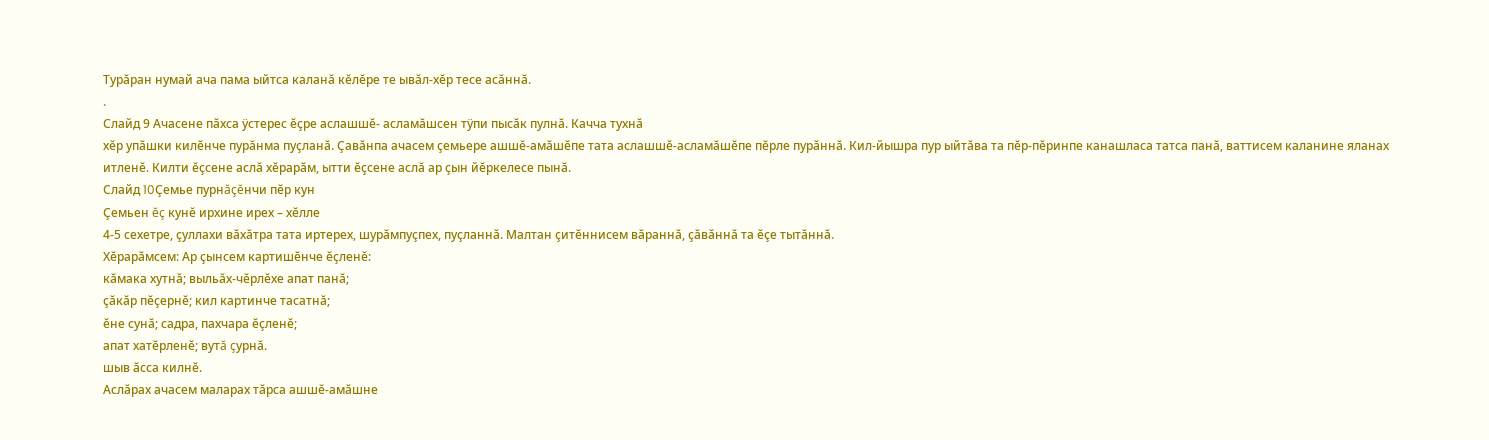Турăран нумай ача пама ыйтса каланă кĕлĕре те ывăл-хĕр тесе асăннă.
.
Слайд 9 Ачасене пăхса ÿстерес ĕçре аслашшĕ- асламăшсен тÿпи пысăк пулнă. Качча тухнă
хĕр упăшки килĕнче пурăнма пуçланă. Çавăнпа ачасем çемьере ашшĕ-амăшĕпе тата аслашшĕ-асламăшĕпе пĕрле пурăннă. Кил-йышра пур ыйтăва та пĕр-пĕринпе канашласа татса панă, ваттисем каланине яланах итленĕ. Килти ĕçсене аслă хĕрарăм, ытти ĕçсене аслă ар çын йĕркелесе пынă.
Слайд 10Çемье пурнăçĕнчи пĕр кун
Çемьен ĕç кунĕ ирхине ирех – хĕлле
4-5 сехетре, çуллахи вăхăтра тата иртерех, шурăмпуçпех, пуçланнă. Малтан çитĕннисем вăраннă, çăвăннă та ĕçе тытăннă.
Хĕрарăмсем: Ар çынсем картишĕнче ĕçленĕ:
кăмака хутнă; выльăх-чĕрлĕхе апат панă;
çăкăр пĕçернĕ; кил картинче тасатнă;
ĕне сунă; садра, пахчара ĕçленĕ;
апат хатĕрленĕ; вутă çурнă.
шыв ăсса килнĕ.
Аслăрах ачасем маларах тăрса ашшĕ-амăшне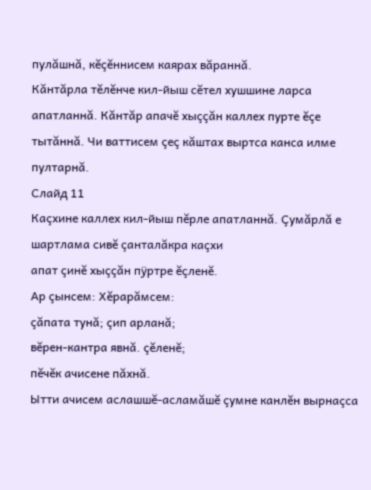пулăшнă, кĕçĕннисем каярах вăраннă.
Кăнтăрла тĕлĕнче кил-йыш сĕтел хушшине ларса апатланнă. Кăнтăр апачĕ хыççăн каллех пурте ĕçе тытăннă. Чи ваттисем çеç кăштах выртса канса илме пултарнă.
Слайд 11
Каçхине каллех кил-йыш пĕрле апатланнă. Çумăрлă е шартлама сивĕ çанталăкра каçхи
апат çинĕ хыççăн пÿртре ĕçленĕ.
Ар çынсем: Хĕрарăмсем:
çăпата тунă; çип арланă;
вĕрен-кантра явнă. çĕленĕ;
пĕчĕк ачисене пăхнă.
Ытти ачисем аслашшĕ-асламăшĕ çумне канлĕн вырнаçса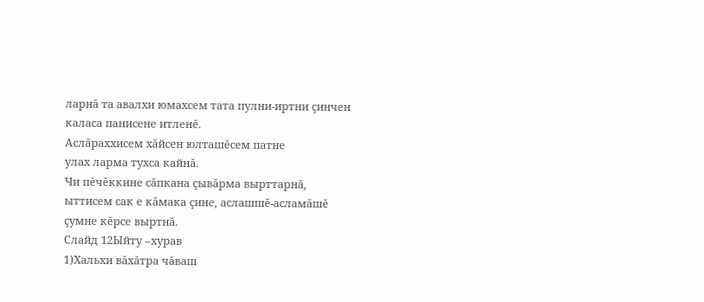ларнă та авалхи юмахсем тата пулни-иртни çинчен каласа панисене итленĕ.
Аслăраххисем хăйсен юлташĕсем патне
улах ларма тухса кайнă.
Чи пĕчĕккине сăпкана çывăрма вырттарнă, ыттисем сак е кăмака çине, аслашшĕ-асламăшĕ çумне кĕрсе выртнă.
Слайд 12Ыйту –хурав
1)Хальхи вăхăтра чăваш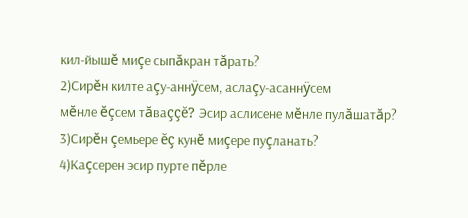кил-йышĕ миçе сыпăкран тăрать?
2)Сирĕн килте аçу-аннÿсем, аслаçу-асаннÿсем
мĕнле ĕçсем тăваççĕ? Эсир аслисене мĕнле пулăшатăр?
3)Сирĕн çемьере ĕç кунĕ миçере пуçланать?
4)Каçсерен эсир пурте пĕрле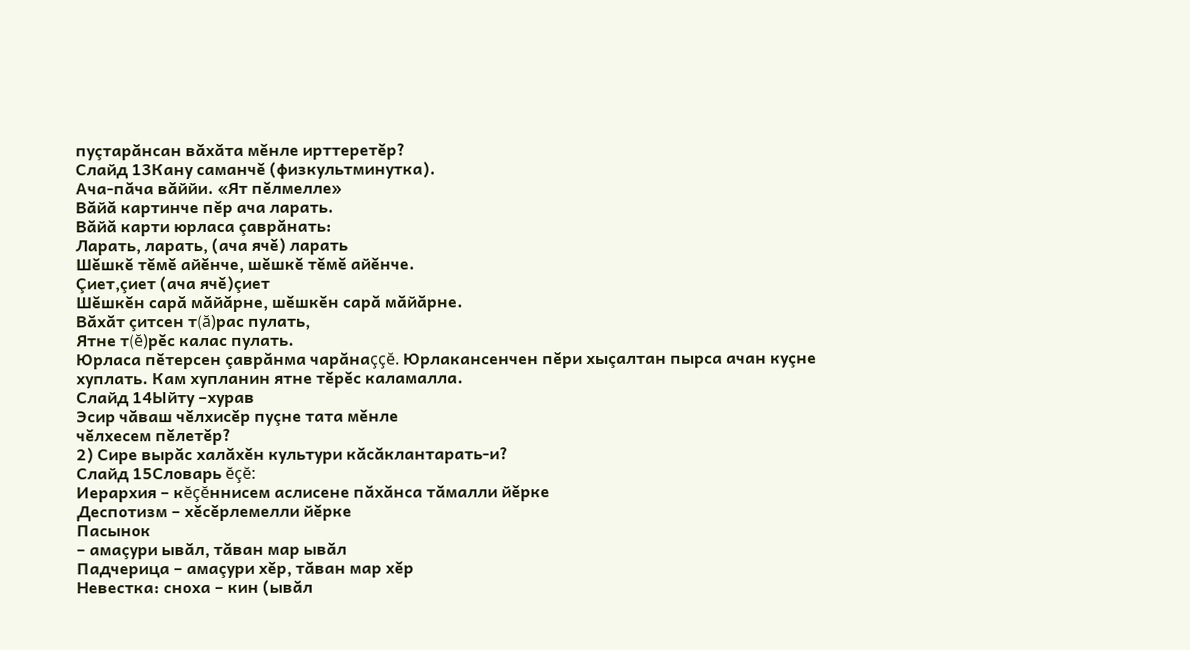пуçтарăнсан вăхăта мĕнле ирттеретĕр?
Слайд 13Кану саманчĕ (физкультминутка).
Ача-пăча вăййи. «Ят пĕлмелле»
Вăйă картинче пĕр ача ларать.
Вăйă карти юрласа çаврăнать:
Ларать, ларать, (ача ячĕ) ларать
Шĕшкĕ тĕмĕ айĕнче, шĕшкĕ тĕмĕ айĕнче.
Çиет,çиет (ача ячĕ)çиет
Шĕшкĕн сарă мăйăрне, шĕшкĕн сарă мăйăрне.
Вăхăт çитсен т(ă)рас пулать,
Ятне т(ĕ)рĕс калас пулать.
Юрласа пĕтерсен çаврăнма чарăнаççĕ. Юрлакансенчен пĕри хыçалтан пырса ачан куçне хуплать. Кам хупланин ятне тĕрĕс каламалла.
Слайд 14Ыйту –хурав
Эсир чăваш чĕлхисĕр пуçне тата мĕнле
чĕлхесем пĕлетĕр?
2) Сире вырăс халăхĕн культури кăсăклантарать-и?
Слайд 15Словарь ĕçĕ:
Иерархия – кĕçĕннисем аслисене пăхăнса тăмалли йĕрке
Деспотизм – хĕсĕрлемелли йĕрке
Пасынок
– амаçури ывăл, тăван мар ывăл
Падчерица – амаçури хĕр, тăван мар хĕр
Невестка: сноха – кин (ывăл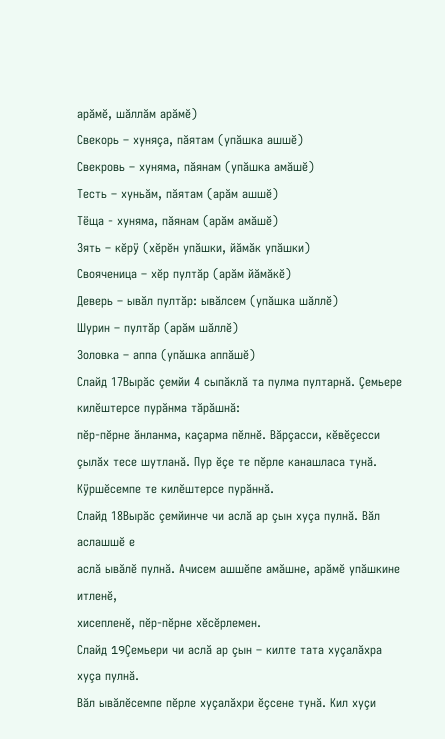арăмĕ, шăллăм арăмĕ)
Свекорь – хуняçа, пăятам (упăшка ашшĕ)
Свекровь – хуняма, пăянам (упăшка амăшĕ)
Тесть – хуньăм, пăятам (арăм ашшĕ)
Тёща - хуняма, пăянам (арăм амăшĕ)
Зять – кĕрÿ (хĕрĕн упăшки, йăмăк упăшки)
Свояченица – хĕр пултăр (арăм йăмăкĕ)
Деверь – ывăл пултăр: ывăлсем (упăшка шăллĕ)
Шурин – пултăр (арăм шăллĕ)
Золовка – аппа (упăшка аппăшĕ)
Слайд 17Вырăс çемйи 4 сыпăклă та пулма пултарнă. Çемьере килĕштерсе пурăнма тăрăшнă:
пĕр-пĕрне ăнланма, каçарма пĕлнĕ. Вăрçасси, кĕвĕçесси çылăх тесе шутланă. Пур ĕçе те пĕрле канашласа тунă. Кÿршĕсемпе те килĕштерсе пурăннă.
Слайд 18Вырăс çемйинче чи аслă ар çын хуçа пулнă. Вăл аслашшĕ е
аслă ывăлĕ пулнă. Ачисем ашшĕпе амăшне, арăмĕ упăшкине итленĕ,
хисепленĕ, пĕр-пĕрне хĕсĕрлемен.
Слайд 19Çемьери чи аслă ар çын – килте тата хуçалăхра хуçа пулнă.
Вăл ывăлĕсемпе пĕрле хуçалăхри ĕçсене тунă. Кил хуçи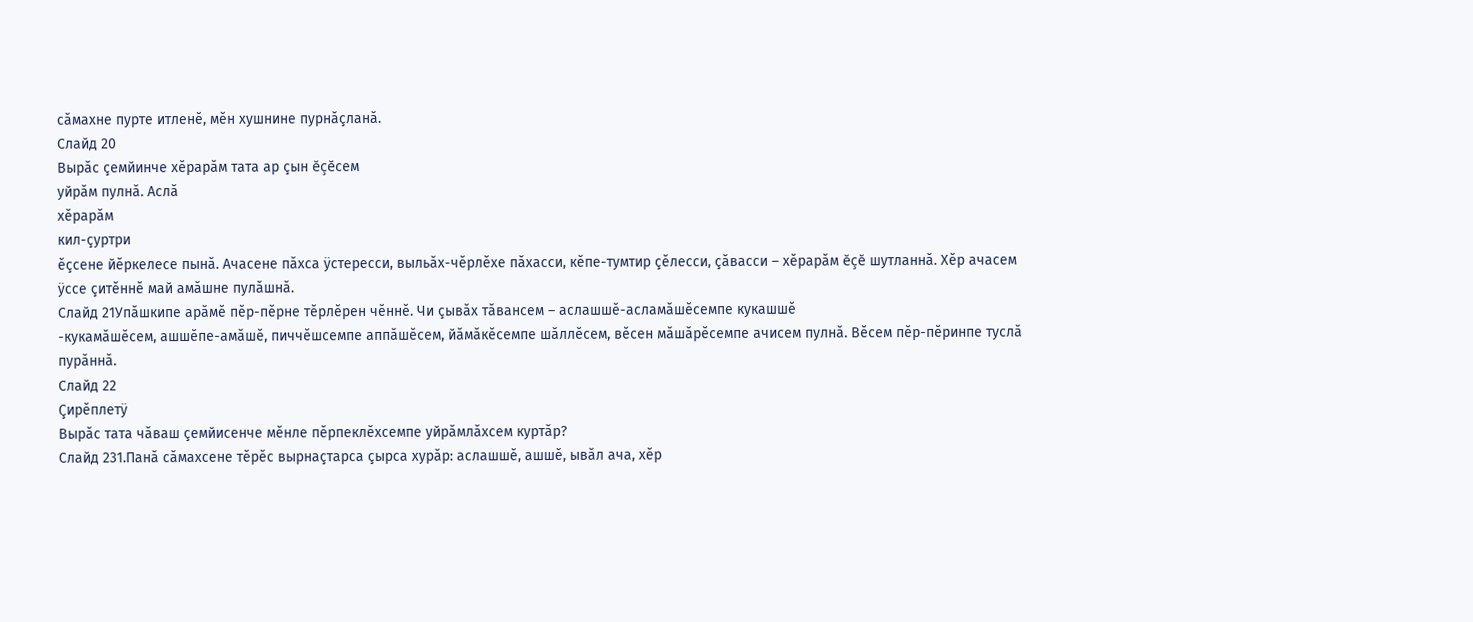сăмахне пурте итленĕ, мĕн хушнине пурнăçланă.
Слайд 20
Вырăс çемйинче хĕрарăм тата ар çын ĕçĕсем
уйрăм пулнă. Аслă
хĕрарăм
кил-çуртри
ĕçсене йĕркелесе пынă. Ачасене пăхса ÿстересси, выльăх-чĕрлĕхе пăхасси, кĕпе-тумтир çĕлесси, çăвасси – хĕрарăм ĕçĕ шутланнă. Хĕр ачасем
ÿссе çитĕннĕ май амăшне пулăшнă.
Слайд 21Упăшкипе арăмĕ пĕр-пĕрне тĕрлĕрен чĕннĕ. Чи çывăх тăвансем – аслашшĕ-асламăшĕсемпе кукашшĕ
-кукамăшĕсем, ашшĕпе-амăшĕ, пиччĕшсемпе аппăшĕсем, йăмăкĕсемпе шăллĕсем, вĕсен мăшăрĕсемпе ачисем пулнă. Вĕсем пĕр-пĕринпе туслă пурăннă.
Слайд 22
Çирĕплетÿ
Вырăс тата чăваш çемйисенче мĕнле пĕрпеклĕхсемпе уйрăмлăхсем куртăр?
Слайд 231.Панă сăмахсене тĕрĕс вырнаçтарса çырса хурăр: аслашшĕ, ашшĕ, ывăл ача, хĕр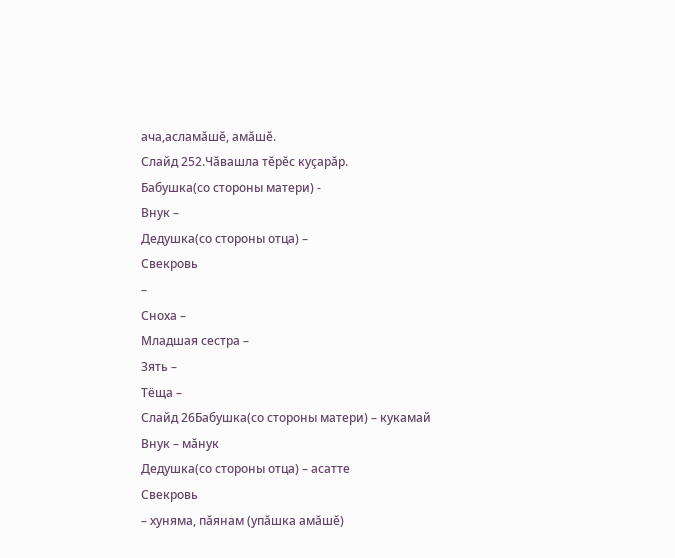ача,асламăшĕ, амăшĕ.
Слайд 252.Чăвашла тĕрĕс куçарăр.
Бабушка(со стороны матери) -
Внук –
Дедушка(со стороны отца) –
Свекровь
–
Сноха –
Младшая сестра –
Зять –
Тёща –
Слайд 26Бабушка(со стороны матери) – кукамай
Внук – мăнук
Дедушка(со стороны отца) – асатте
Свекровь
– хуняма, пăянам (упăшка амăшĕ)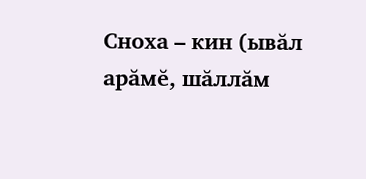Сноха – кин (ывăл арăмĕ, шăллăм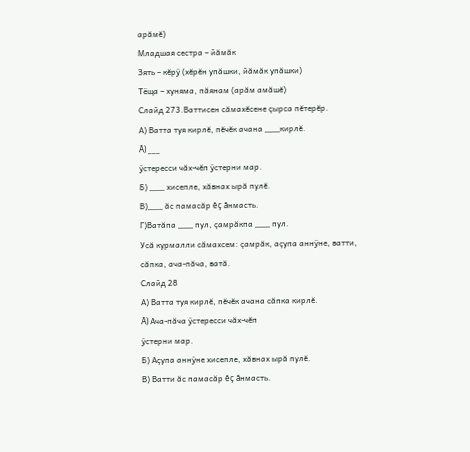арăмĕ)
Младшая сестра – йăмăк
Зять – кĕрÿ (хĕрĕн упăшки, йăмăк упăшки)
Тёща – хуняма, пăянам (арăм амăшĕ)
Слайд 273.Ваттисен сăмахĕсене çырса пĕтерĕр.
А) Ватта туя кирлĕ, пĕчĕк ачана ___кирлĕ.
Ă) ___
ÿстересси чăх-чĕп ÿстерни мар.
Б) ___ хисепле, хăвнах ырă пулĕ.
В)___ ăс памасăр ĕç ăнмасть.
Г)Ватăпа ___ пул, çамрăкпа ___ пул.
Усă курмалли сăмахсем: çамрăк, аçупа аннÿне, ватти, сăпка, ача-пăча, ватă.
Слайд 28
А) Ватта туя кирлĕ, пĕчĕк ачана сăпка кирлĕ.
Ă) Ача-пăча ÿстересси чăх-чĕп
ÿстерни мар.
Б) Аçупа аннÿне хисепле, хăвнах ырă пулĕ.
В) Ватти ăс памасăр ĕç ăнмасть.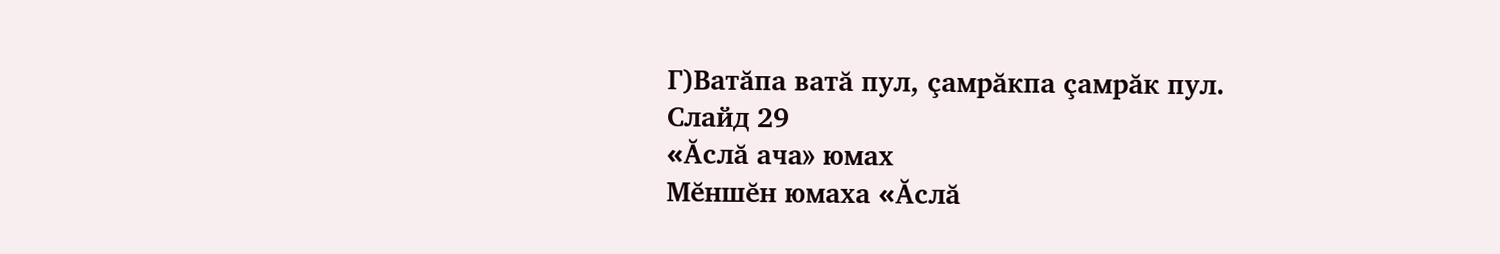Г)Ватăпа ватă пул, çамрăкпа çамрăк пул.
Слайд 29
«Ăслă ача» юмах
Мĕншĕн юмаха «Ăслă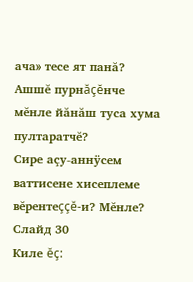ача» тесе ят панă?
Ашшĕ пурнăçĕнче
мĕнле йăнăш туса хума пултаратчĕ?
Сире аçу-аннÿсем ваттисене хисеплеме вĕрентеççĕ-и? Мĕнле?
Слайд 30
Киле ĕç: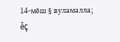14-мĕш § вуламалла;
ĕç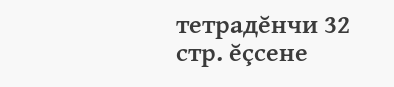тетрадĕнчи 32 стр. ĕçсене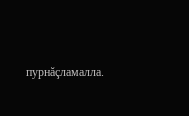пурнăçламалла.